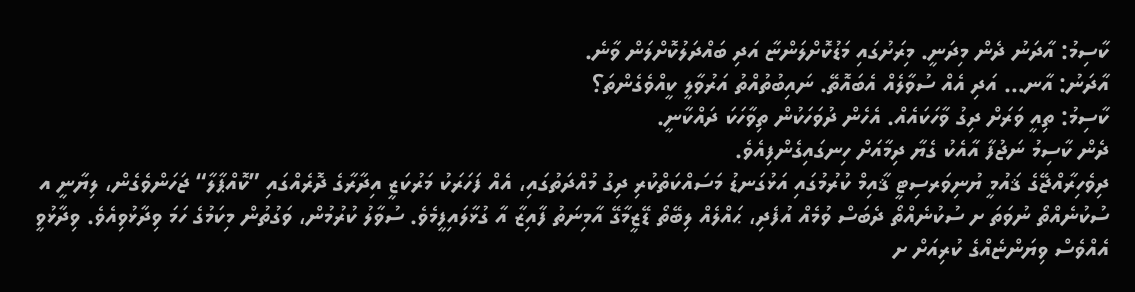ކާސިމު: އާދަނު ދެން މިދަނީ. މިރަށުގައި މަޑުކޮށްލަންޏާ އަދި ބައްދަލުކޮށްލަން ވާނެ.
އާދަނު: އާނ… އަދި އެއް ސުވާލެއް އެބައޮތޭ. ނައިބުތުއްތު އަރުވާލީ ކީއްވެގެންތަ؟
ކާސިމު: ތިއީ ވަރަށް ދިގު ވާހަކައެއް. އެހެން ދުވަހަކުން ތިވާހަކަ ދައްކާނީ.
ދެން ކާސިމު ނަޖުފާ އާއެކު ގެޔާ ދިމާއަށް ހިނގައިގެންފިއެވެ.
ދިވެހިރާއްޖޭގެ ޤައުމީ ޔުނިވަރސިޓީ ޤާއިމް ކުރުމުގައި އަޅުގަނޑު މަސައްކަތްކުރި ދިގު މުއްދަތުގައި، އެއް ފަހަރަކު މަރުކަޒީ އިދާރާގެ ދޮރެއްގައި ”ކޮއްޕާލާ“ ޖަހަންވެގެން، ލިޔާނީ އ ސުކުނެއްތޯ ނުވަތަ ށ ސުކުނެއްތޯ ދެބަސް ވުމެއް އުފެދި، ޙައްލެއް ލިބޭތޯ ޑޭޒީމާގޭ އާމިނަތު ފާއިޒާ އާ ގުޅާލައިފީމެވެ. ސުވާލު ކުރުމުން، ވަގުތުން މިކަމުގެ ހަމަ ވިދާޅުވިއެވެ. ވިދާޅުވީ އެއްވެސް ވިޔަންޏެއްގެ ކުރިއަށް ށ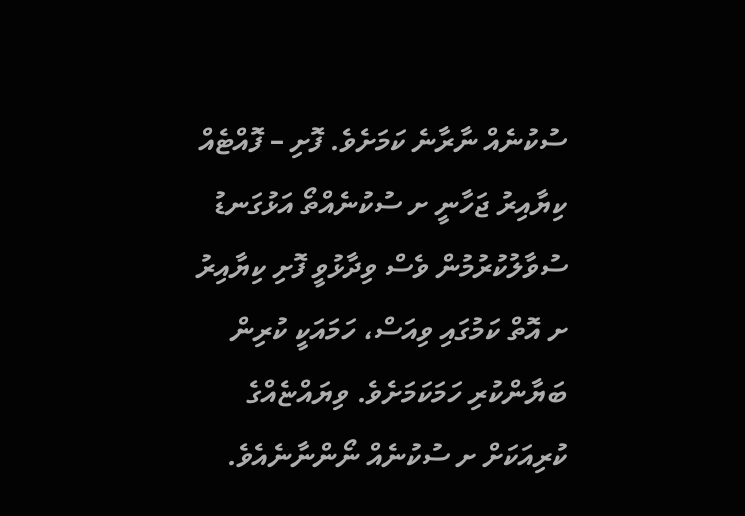ސުކުނެއް ނާރާނެ ކަމަށެވެ. ފޮށި – ފޮއްޓެއް ކިޔާއިރު ޖަހާނީ ށ ސުކުނެއްތޯ އަޅުގަނޑު ސުވާލުކުރުމުން ވެސް ވިދާޅުވީ ފޮށި ކިޔާއިރު ށ އޮތް ކަމުގައި ވިއަސް، ހަމައަކީ ކުރިން ބަޔާންކުރި ހަމަކަމަށެވެ. ވިޔައްޏެއްގެ ކުރިއަކަށް ށ ސުކުނެއް ނޯންނާނެއެވެ.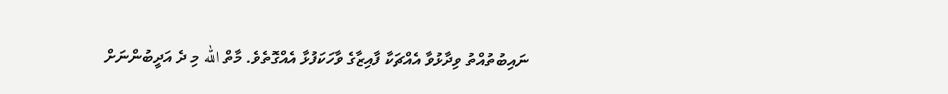ނައިބުތުއްތު ވިދާޅުވާ އެއްޗަކާ ފާއިޒާގެ ވާހަކަފުޅާ އެއްގޮތެވެ. މާތް الله މި ދެ އަދީބުންނަށް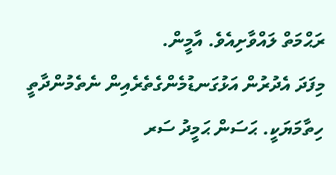ރަޙްމަތް ލައްވާށިއެވެ. އާމީން.
މިފަދަ އެދުރުން އަޅުގަނޑުމެންގެތެރެއިން ނެތެމުންދާތީ ހިތާމަޔަކީ. ޙަސަން ޙަމީދު ސަރ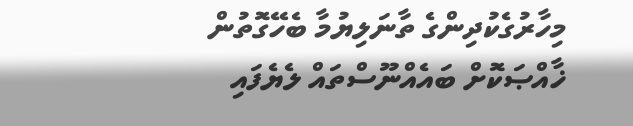މިހާރުގެކުދިންގެ ތާނަލިޔުމާ ބެހޭގޮތުން ޚާއްޞަކޮށް ބައެއްނޫސްތައް ލެޔެފައި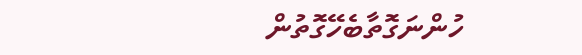ހުންނަގޮތާބެހޭގޮތުން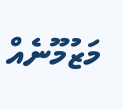މަޒުމޫނެއް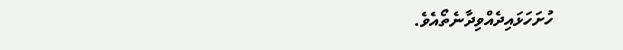ހުށަހަޅައިދެއްވިދާނެތޯއެވެ.